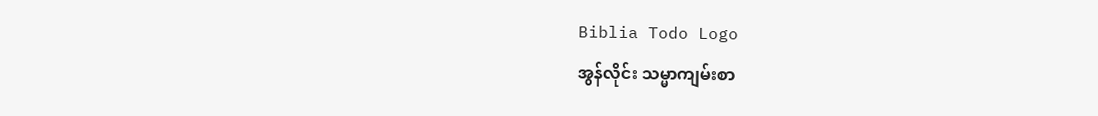Biblia Todo Logo
အွန်လိုင်း သမ္မာကျမ်းစာ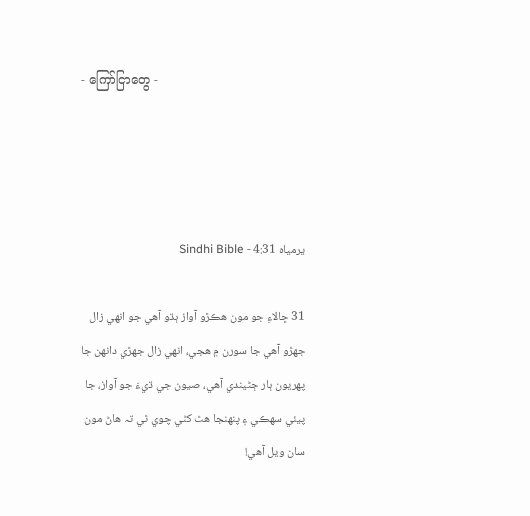- ကြော်ငြာတွေ -




يرمياہ 4:31 - Sindhi Bible

31 ڇالاءِ جو مون هڪڙو آواز ٻڌو آهي جو انهي زال جهڙو آهي جا سورن ۾ هجي، انهي زال جهڙي دانهن جا پهريون ٻار ڄڻيندي آهي، صيون جي ڌيءَ جو آواز، جا پيئي سهڪي ۽ پنهنجا هٿ کڻي چوي ٿي تہ هاڻ مون سان ويل آهي!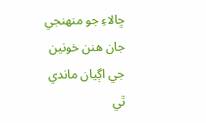ڇالاءِ جو منهنجي جان هنن خونين جي اڳيان ماندي ٿي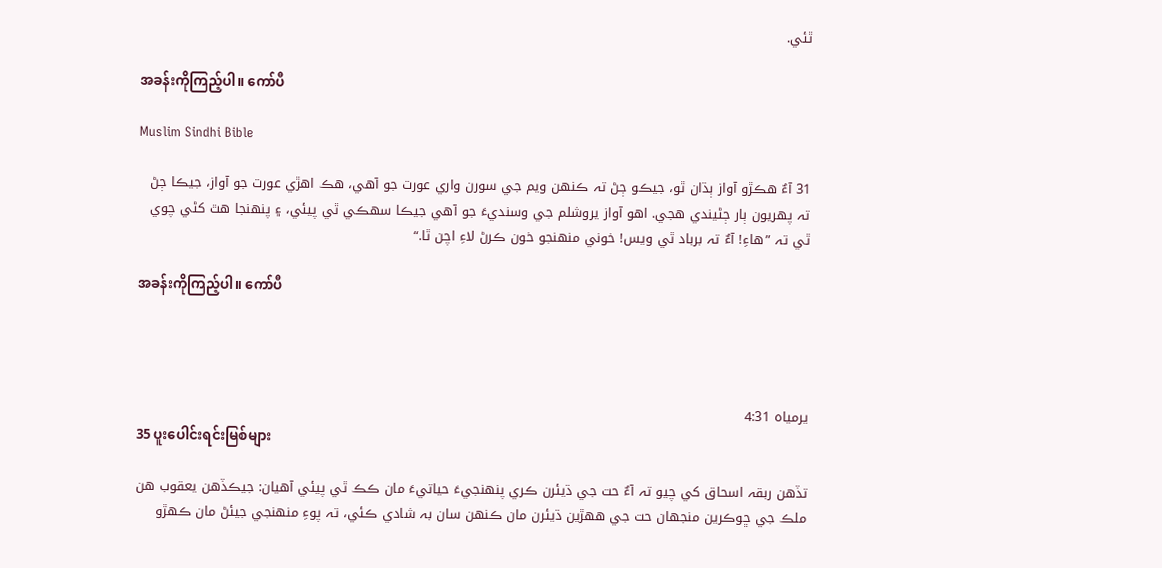ٿئي.

အခန်းကိုကြည့်ပါ။ ကော်ပီ

Muslim Sindhi Bible

31 آءٌ هڪڙو آواز ٻڌان ٿو، جيڪو ڄڻ تہ ڪنهن ويم جي سورن واري عورت جو آهي، هڪ اهڙي عورت جو آواز، جيڪا ڄڻ تہ پهريون ٻار ڄڻيندي هجي. اهو آواز يروشلم جي وسنديءَ جو آهي جيڪا سهڪي ٿي پيئي، ۽ پنهنجا هٿ کڻي چوي ٿي تہ ”هاءِ! آءٌ تہ برباد ٿي ويس! خوني منهنجو خون ڪرڻ لاءِ اچن ٿا.“

အခန်းကိုကြည့်ပါ။ ကော်ပီ




يرمياہ 4:31
35 ပူးပေါင်းရင်းမြစ်များ

تڏهن ربقہ اسحاق کي چيو تہ آءٌ حت جي ڌيئرن ڪري پنهنجيءَ حياتيءَ مان ڪڪ ٿي پيئي آهيان: جيڪڏهن يعقوب هن ملڪ جي ڇوڪرين منجهان حت جي ههڙين ڌيئرن مان ڪنهن سان بہ شادي ڪئي، تہ پوءِ منهنجي جيئڻ مان ڪهڙو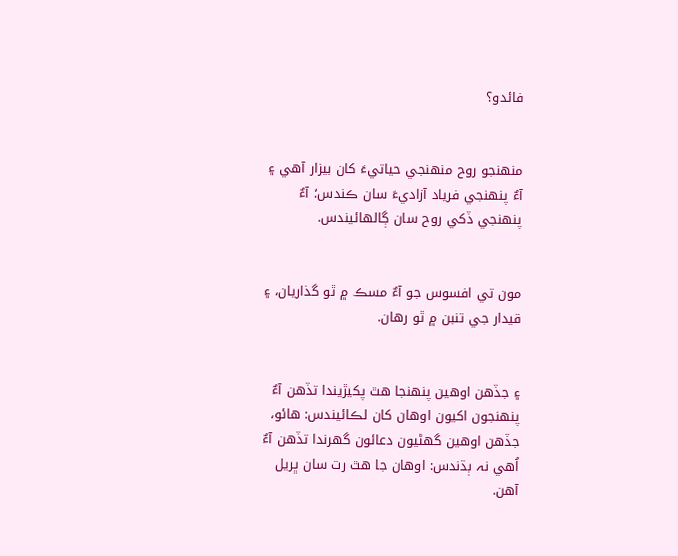فائدو؟


منهنجو روح منهنجي حياتيءَ کان بيزار آهي ۽ آءٌ پنهنجي فرياد آزاديءَ سان ڪندس؛ آءٌ پنهنجي ڏکي روح سان ڳالهائيندس.


مون تي افسوس جو آءٌ مسڪ ۾ ٿو گذاريان، ۽ قيدار جي تنبن ۾ ٿو رهان.


۽ جڏهن اوهين پنهنجا هٿ پکيڙيندا تڏهن آءٌ پنهنجون اکيون اوهان کان لڪائيندس: هائو، جڏهن اوهين گهڻيون دعائون گهرندا تڏهن آءٌ اُهي نہ ٻڌندس: اوهان جا هٿ رت سان ڀريل آهن.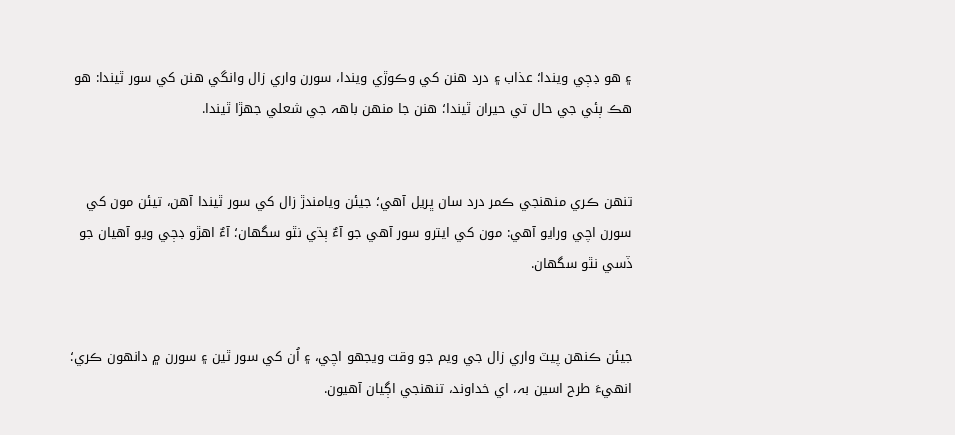۽ هو ڊڄي ويندا؛ عذاب ۽ درد هنن کي وڪوڙي ويندا، سورن واري زال وانگي هنن کي سور ٿيندا: هو هڪ ٻئي جي حال تي حيران ٿيندا؛ هنن جا منهن باهہ جي شعلي جهڙا ٿيندا.


تنهن ڪري منهنجي ڪمر درد سان ڀريل آهي؛ جيئن ويامندڙ زال کي سور ٿيندا آهن، تيئن مون کي سورن اچي ورايو آهي: مون کي ايترو سور آهي جو آءٌ ٻڌي نٿو سگهان؛ آءٌ اهڙو ڊڄي ويو آهيان جو ڏسي نٿو سگهان.


جيئن ڪنهن پيٽ واري زال جي ويم جو وقت ويجهو اچي، ۽ اُن کي سور ٿين ۽ سورن ۾ دانهون ڪري؛ انهيءَ طرح اسين بہ، اي خداوند، تنهنجي اڳيان آهيون.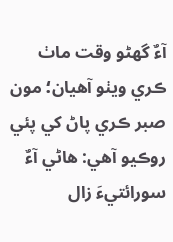آءٌ گهڻو وقت ماٺ ڪري ويٺو آهيان؛ مون صبر ڪري پاڻ کي پئي روڪيو آهي: هاڻي آءٌ سورائتيءَ زال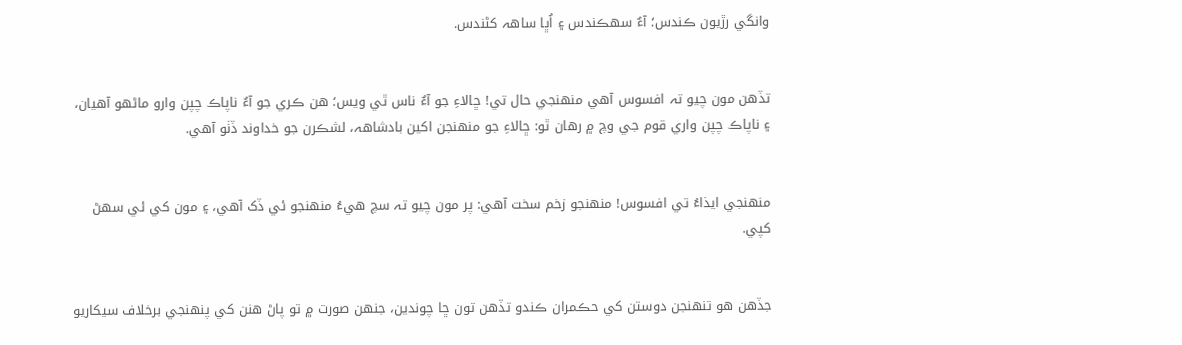وانگي رڙيون ڪندس؛ آءٌ سهڪندس ۽ اُڀا ساهہ کڻندس.


تڏهن مون چيو تہ افسوس آهي منهنجي حال تي! ڇالاءِ جو آءٌ ناس ٿي ويس؛ هن ڪري جو آءٌ ناپاڪ چپن وارو ماڻهو آهيان، ۽ ناپاڪ چپن واري قوم جي وچ ۾ رهان ٿو: ڇالاءِ جو منهنجن اکين بادشاهہ، لشڪرن جو خداوند ڏٺو آهي.


منهنجي ايذاءُ تي افسوس! منهنجو زخم سخت آهي: پر مون چيو تہ سچ هيءُ منهنجو ئي ڏک آهي، ۽ مون کي ئي سهڻ کپي.


جڏهن هو تنهنجن دوستن کي حڪمران ڪندو تڏهن تون ڇا چوندين، جنهن صورت ۾ تو پاڻ هنن کي پنهنجي برخلاف سيکاريو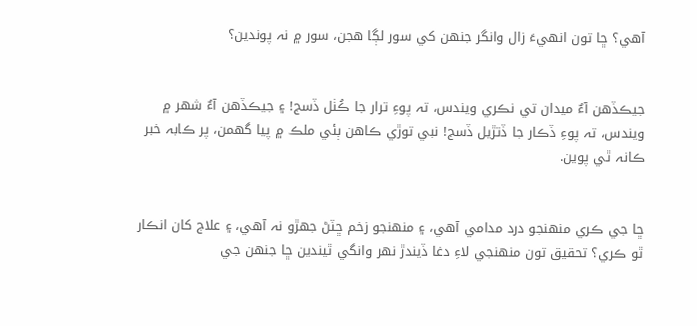آهي؟ ڇا تون انهيءَ زال وانگر جنهن کي سور لڳا هجن، سور ۾ نہ پوندين؟


جيڪڏهن آءٌ ميدان تي نڪري ويندس، تہ پوءِ ترار جا ڪُٺل ڏسج! ۽ جيڪڏهن آءٌ شهر ۾ ويندس، تہ پوءِ ڏڪار جا ڏتڙيل ڏسج! نبي توڙي ڪاهن ٻئي ملڪ ۾ پيا گهمن، پر ڪابہ خبر ڪانہ ٿي پوين.


ڇا جي ڪري منهنجو درد مدامي آهي، ۽ منهنجو زخم ڇٽڻ جهڙو نہ آهي، ۽ علاج کان انڪار ٿو ڪري؟ تحقيق تون منهنجي لاءِ دغا ڏيندڙ نهر وانگي ٿيندين ڇا جنهن جي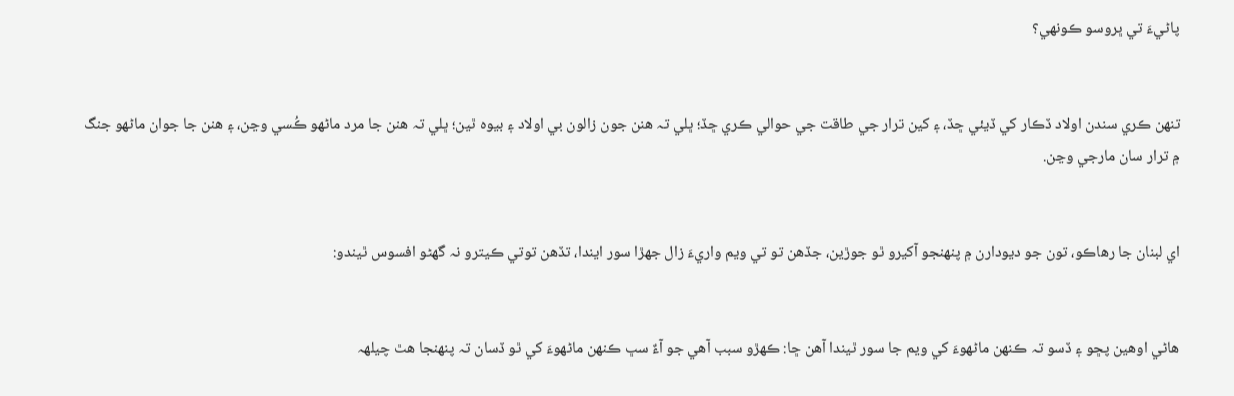پاڻيءَ تي ڀروسو ڪونهي؟


تنهن ڪري سندن اولاد ڏڪار کي ڏيئي ڇڏ، ۽ کين ترار جي طاقت جي حوالي ڪري ڇڏ؛ ڀلي تہ هنن جون زالون بي اولاد ۽ بيوہ ٿين؛ ڀلي تہ هنن جا مرد ماڻهو ڪُسي وڃن، ۽ هنن جا جوان ماڻهو جنگ ۾ ترار سان مارجي وڃن.


اي لبنان جا رهاڪو، تون جو ديودارن ۾ پنهنجو آکيرو ٿو جوڙين، جڏهن تو تي ويم واريءَ زال جهڙا سور ايندا، تڏهن توتي ڪيترو نہ گهڻو افسوس ٿيندو:


هاڻي اوهين پڇو ۽ ڏسو تہ ڪنهن ماڻهوءَ کي ويم جا سور ٿيندا آهن ڇا: ڪهڙو سبب آهي جو آءٌ سڀ ڪنهن ماڻهوءَ کي ٿو ڏسان تہ پنهنجا هٿ چيلهہ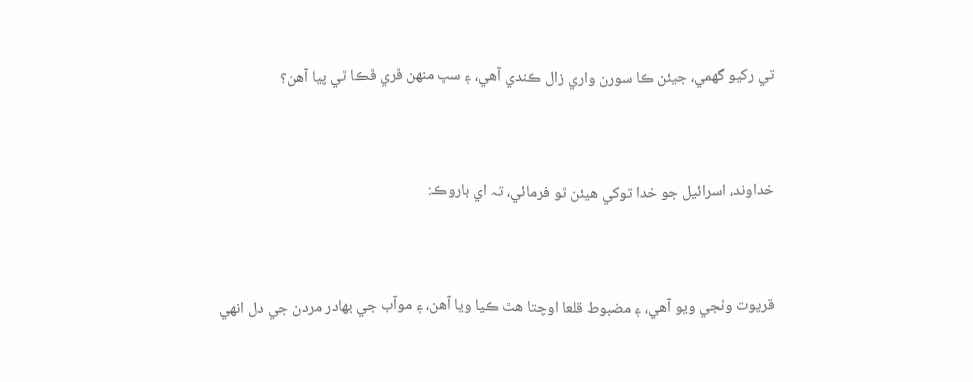تي رکيو گهمي، جيئن ڪا سورن واري زال ڪندي آهي، ۽ سڀ منهن ڦري ڦڪا ٿي پيا آهن؟


خداوند، اسرائيل جو خدا توکي هيئن ٿو فرمائي، تہ اي باروڪ:


قريوت وٺجي ويو آهي، ۽ مضبوط قلعا اوچتا هٿ ڪيا ويا آهن، ۽ موآب جي بهادر مردن جي دل انهي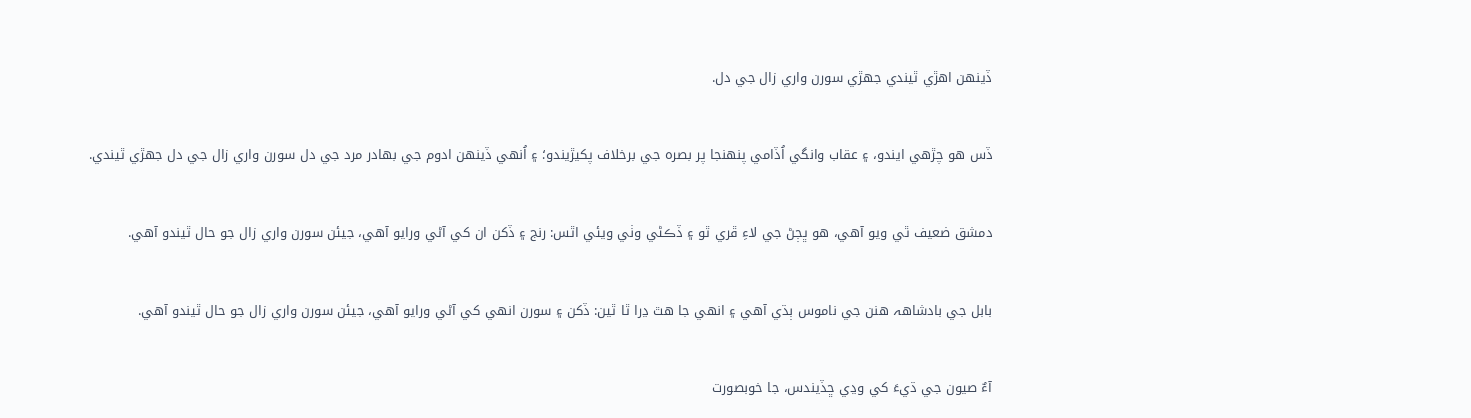ڏينهن اهڙي ٿيندي جهڙي سورن واري زال جي دل.


ڏس هو چڙهي ايندو، ۽ عقاب وانگي اُڏامي پنهنجا پر بصرہ جي برخلاف پکيڙيندو؛ ۽ اُنهي ڏينهن ادوم جي بهادر مرد جي دل سورن واري زال جي دل جهڙي ٿيندي.


دمشق ضعيف ٿي ويو آهي، هو ڀڄڻ جي لاءِ ڦري ٿو ۽ ڏڪڻي وٺي ويئي اٿس: رنج ۽ ڏکن ان کي آڻي ورايو آهي، جيئن سورن واري زال جو حال ٿيندو آهي.


بابل جي بادشاهہ هنن جي ناموس ٻڌي آهي ۽ انهي جا هٿ ڍرا ٿا ٿين: ڏکن ۽ سورن انهي کي آڻي ورايو آهي، جيئن سورن واري زال جو حال ٿيندو آهي.


آءٌ صيون جي ڌيءَ کي وڍي ڇڏيندس، جا خوبصورت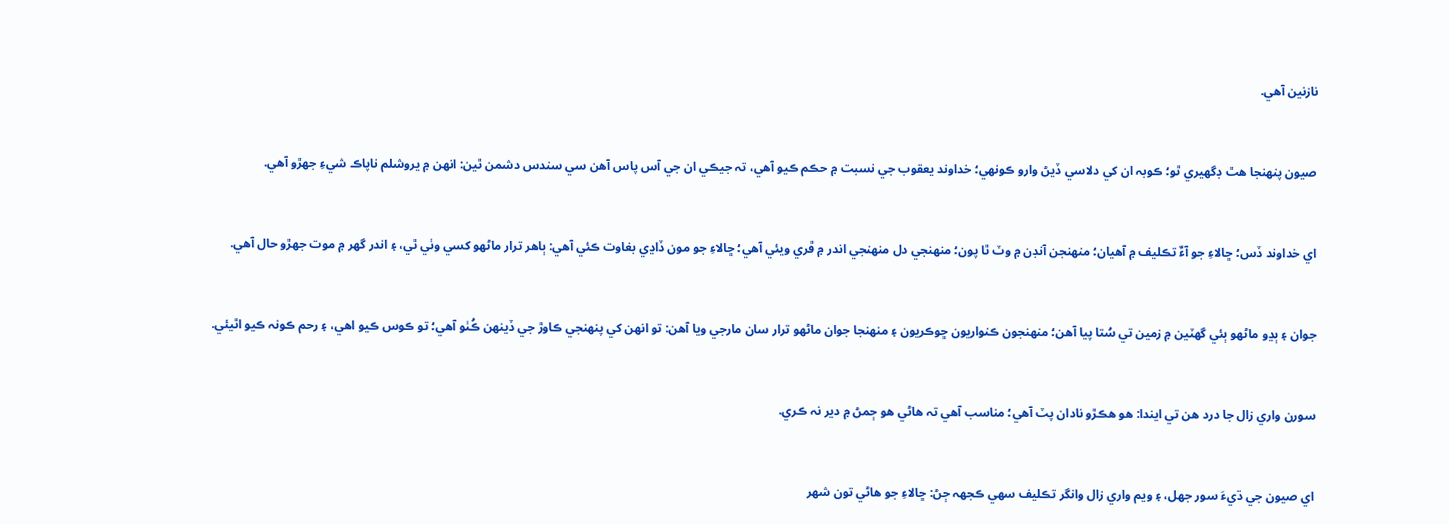نازنين آهي.


صيون پنهنجا هٿ ڊگهيري ٿو؛ ڪوبہ ان کي دلاسي ڏيڻ وارو ڪونهي؛ خداوند يعقوب جي نسبت ۾ حڪم ڪيو آهي، تہ جيڪي ان جي آس پاس آهن سي سندس دشمن ٿين: انهن ۾ يروشلم ناپاڪ شيءِ جهڙو آهي.


اي خداوند ڏس؛ ڇالاءِ جو آءٌ تڪليف ۾ آهيان؛ منهنجن آنڊن ۾ وٽ ٿا پون؛ منهنجي دل منهنجي اندر ۾ ڦري ويئي آهي؛ ڇالاءِ جو مون ڏاڍي بغاوت ڪئي آهي: ٻاهر ترار ماڻهو کسي وٺي ٿي، ۽ اندر گهر ۾ موت جهڙو حال آهي.


جوان ۽ ٻڍو ماڻهو ٻئي گهٽين ۾ زمين تي سُتا پيا آهن؛ منهنجون ڪنواريون ڇوڪريون ۽ منهنجا جوان ماڻهو ترار سان مارجي ويا آهن: تو انهن کي پنهنجي ڪاوڙ جي ڏينهن ڪُٺو آهي؛ تو ڪوس ڪيو اهي، ۽ رحم ڪونہ ڪيو اٿيئي.


سورن واري زال جا درد هن تي ايندا: هو هڪڙو نادان پٽ آهي؛ مناسب آهي تہ هاڻي هو ڄمڻ ۾ دير نہ ڪري.


اي صيون جي ڌيءَ سور جهل، ۽ ويم واري زال وانگر تڪليف سهي ڪجهہ ڄڻ: ڇالاءِ جو هاڻي تون شهر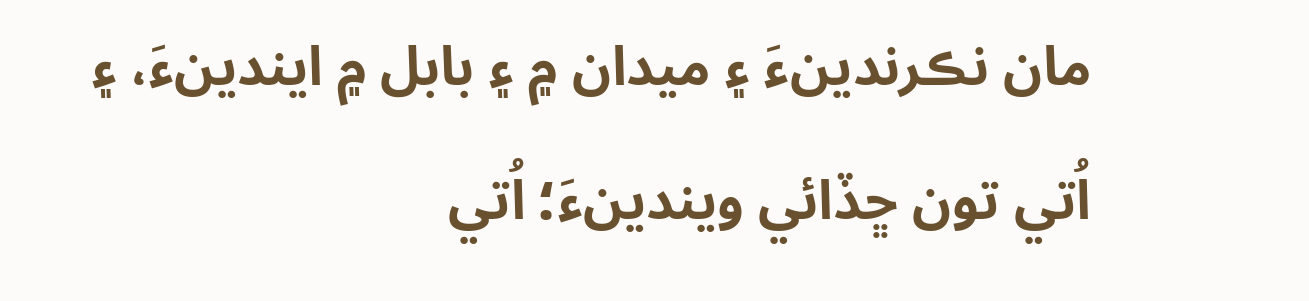مان نڪرندينءَ ۽ ميدان ۾ ۽ بابل ۾ ايندينءَ، ۽ اُتي تون ڇڏائي ويندينءَ؛ اُتي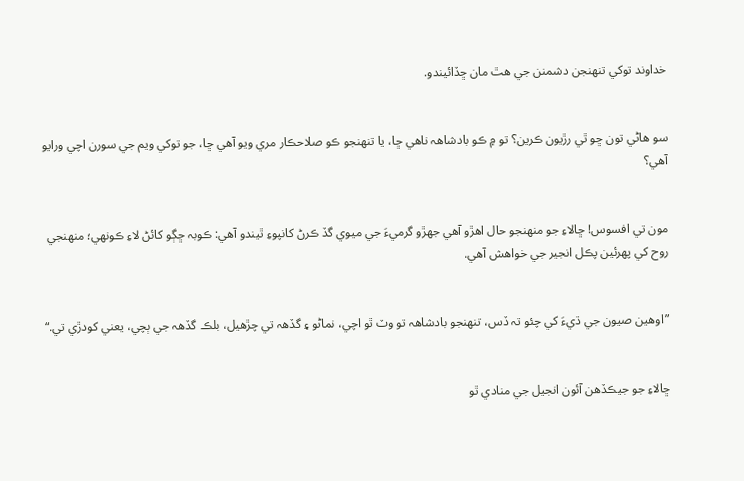خداوند توکي تنهنجن دشمنن جي هٿ مان ڇڏائيندو.


سو هاڻي تون ڇو ٿي رڙيون ڪرين؟ تو ۾ ڪو بادشاهہ ناهي ڇا، يا تنهنجو ڪو صلاحڪار مري ويو آهي ڇا، جو توکي ويم جي سورن اچي ورايو آهي؟


مون تي افسوس! ڇالاءِ جو منهنجو حال اهڙو آهي جهڙو گرميءَ جي ميوي گڏ ڪرڻ کانپوءِ ٿيندو آهي: ڪوبہ ڇڳو کائڻ لاءِ ڪونهي؛ منهنجي روح کي پهرئين پڪل انجير جي خواهش آهي.


”اوهين صيون جي ڌيءَ کي چئو تہ ڏس، تنهنجو بادشاهہ تو وٽ ٿو اچي، نماڻو ۽ گڏهہ تي چڙهيل، بلڪ گڏهہ جي ٻچي، يعني کودڙي تي.“


ڇالاءِ جو جيڪڏهن آئون انجيل جي منادي ٿو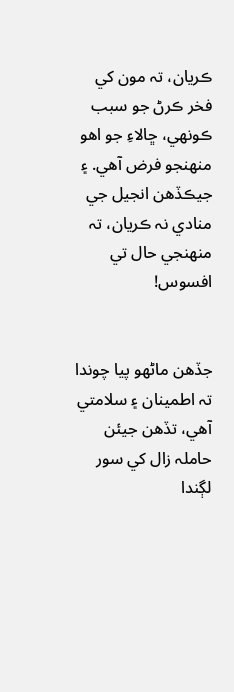ڪريان، تہ مون کي فخر ڪرڻ جو سبب ڪونهي، ڇالاءِ جو اهو منهنجو فرض آهي. ۽ جيڪڏهن انجيل جي منادي نہ ڪريان، تہ منهنجي حال تي افسوس!


جڏهن ماڻهو پيا چوندا تہ اطمينان ۽ سلامتي آهي، تڏهن جيئن حاملہ زال کي سور لڳندا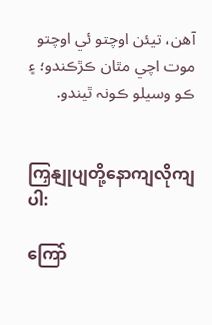آهن، تيئن اوچتو ئي اوچتو موت اچي مٿان ڪڙڪندو؛ ۽ ڪو وسيلو ڪونہ ٿيندو.


ကြှနျုပျတို့နောကျလိုကျပါ:

ကြော်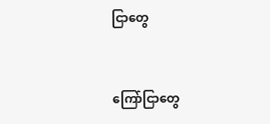ငြာတွေ


ကြော်ငြာတွေ